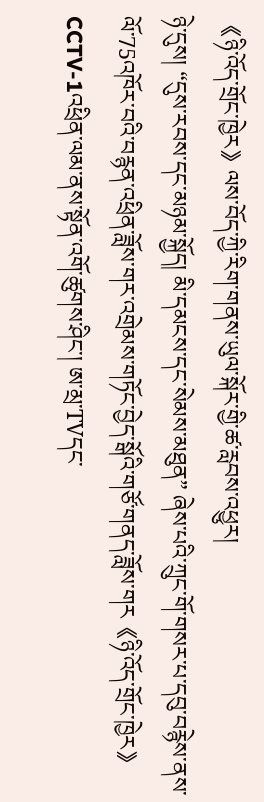《ཉི་འོད་གྲོང་ཁྱེར》ལས་བོད་ཀྱི་རིག་གནས་ཡུལ་སྐོར་གྱི་ཚ་རླབས་འཕྱུར།
ཉེ་དུས། “དུས་རབས་དང་མཉམ་སྐྱོད། མི་དམངས་དང་སེམས་མཐུན” ཞེས་པའི་ཀྲུང་གོ་གསར་པ་དབུ་བརྙེས་ནས་ལོ་75འཁོར་བའི་བརྙན་འཕྲིན་ཟློས་གར་འགྲེམས་གཏོང་བྱེད་སྒོའི་གཙོ་གནད་ཟློས་གར《ཉི་འོད་གྲོང་ཁྱེར》CCTV-1འཕྲིན་ལམ་ནས་སྟོན་འགོ་ཚུགས་ཤིང་། ཨ་མྲ་TVདང་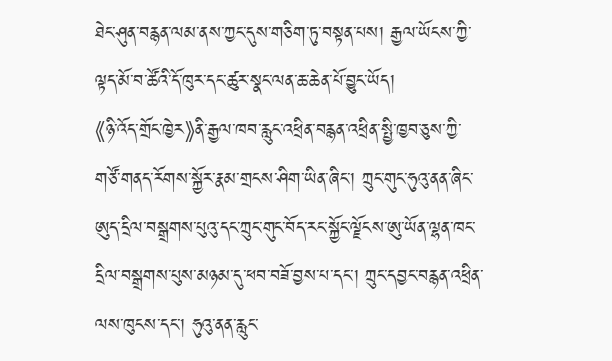ཐེང་ཤུན་བརྙན་ལམ་ནས་ཀྱང་དུས་གཅིག་ཏུ་བསྟན་པས། རྒྱལ་ཡོངས་ཀྱི་ལྟད་མོ་བ་ཚོའི་དོ་ཁུར་དང་ཚུར་སྣང་ལན་ཆ་ཆེན་པོ་བྱུང་ཡོད།
《ཉི་འོད་གྲོང་ཁྱེར》ནི་རྒྱལ་ཁབ་རླུང་འཕྲིན་བརྙན་འཕྲིན་སྤྱི་ཁྱབ་ཅུས་ཀྱི་གཙོ་གནད་རོགས་སྐྱོར་རྣམ་གྲངས་ཤིག་ཡིན་ཞིང་། ཀྲུང་གུང་ཧུའུ་ནན་ཞིང་ཨུད་དྲིལ་བསྒྲགས་པུའུ་དང་ཀྲུང་གུང་བོད་རང་སྐྱོང་ལྗོངས་ཨུ་ཡོན་ལྷན་ཁང་དྲིལ་བསྒྲགས་པུས་མཉམ་དུ་ཕབ་བཟོ་བྱས་པ་དང་། ཀྲུང་དབྱང་བརྙན་འཕྲིན་ལས་ཁུངས་དང་། ཧུའུ་ནན་རླུང་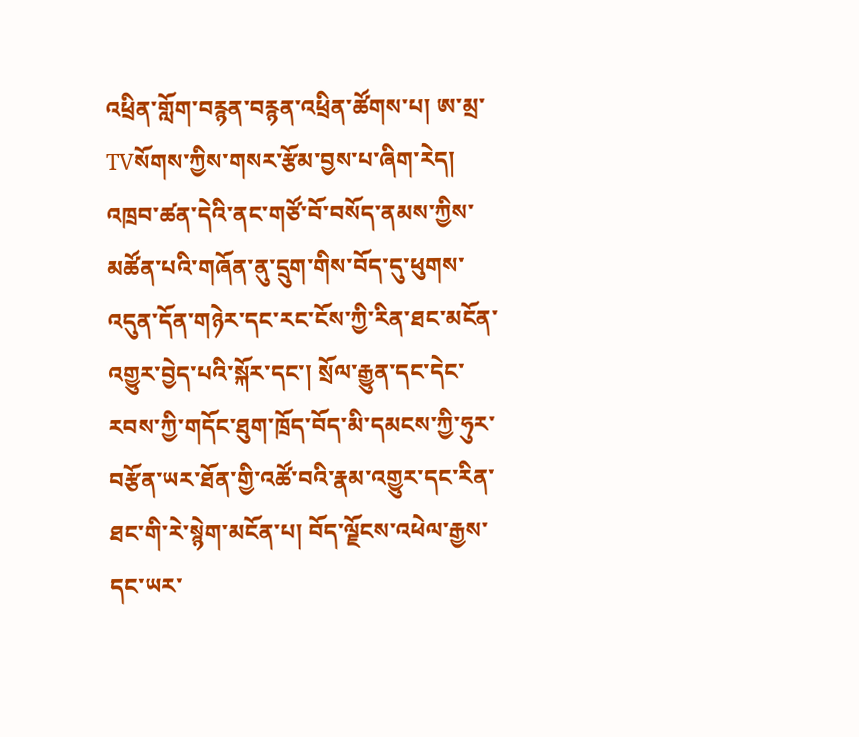འཕྲིན་གློག་བརྙན་བརྙན་འཕྲིན་ཚོགས་པ། ཨ་མྲ་TVསོགས་ཀྱིས་གསར་རྩོམ་བྱས་པ་ཞིག་རེད། འཁྲབ་ཚན་དེའི་ནང་གཙོ་བོ་བསོད་ནམས་ཀྱིས་མཚོན་པའི་གཞོན་ནུ་དྲུག་གིས་བོད་དུ་ཕུགས་འདུན་དོན་གཉེར་དང་རང་ངོས་ཀྱི་རིན་ཐང་མངོན་འགྱུར་བྱེད་པའི་སྐོར་དང་། སྲོལ་རྒྱུན་དང་དེང་རབས་ཀྱི་གདོང་ཐུག་ཁྲོད་བོད་མི་དམངས་ཀྱི་ཧུར་བརྩོན་ཡར་ཐོན་གྱི་འཚོ་བའི་རྣམ་འགྱུར་དང་རིན་ཐང་གི་རེ་སྙེག་མངོན་པ། བོད་ལྗོངས་འཕེལ་རྒྱས་དང་ཡར་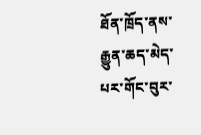ཐོན་ཁྲོད་ནས་རྒྱུན་ཆད་མེད་པར་གོང་བུར་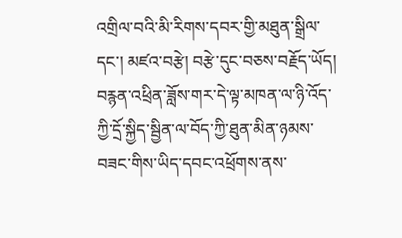འགྲིལ་བའི་མི་རིགས་དབར་གྱི་མཐུན་སྒྲིལ་དང་། མཛའ་བརྩེ། བརྩེ་དུང་བཅས་བརྗོད་ཡོད།
བརྙན་འཕྲིན་ཟློས་གར་དེ་ལྟ་མཁན་ལ་ཉི་འོད་ཀྱི་དྲོ་སྐྱིད་སྦྱིན་ལ་བོད་ཀྱི་ཐུན་མིན་ཉམས་བཟང་གིས་ཡིད་དབང་འཕྲོགས་ནས་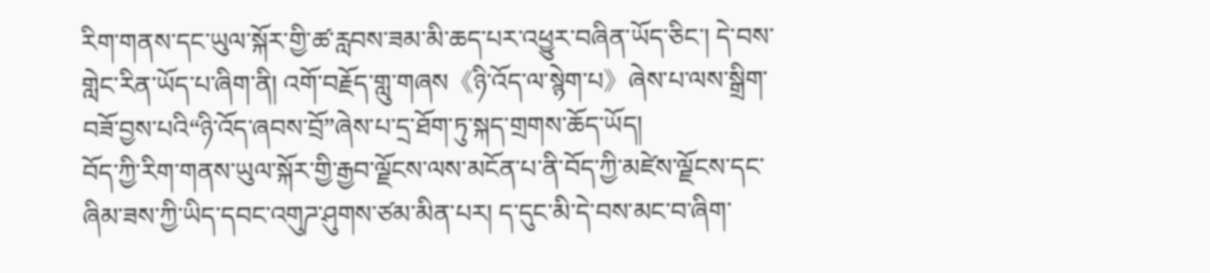རིག་གནས་དང་ཡུལ་སྐོར་གྱི་ཚ་རླབས་ཟམ་མི་ཆད་པར་འཕྱུར་བཞིན་ཡོད་ཅིང་། དེ་བས་གླེང་རིན་ཡོད་པ་ཞིག་ནི། འགོ་བརྗོད་གླུ་གཞས《ཉི་འོད་ལ་སྙེག་པ》ཞེས་པ་ལས་སྒྲིག་བཟོ་བྱས་པའི“ཉི་འོད་ཞབས་བྲོ”ཞེས་པ་དྲ་ཐོག་ཏུ་སྐད་གྲགས་ཆོད་ཡོད།
བོད་ཀྱི་རིག་གནས་ཡུལ་སྐོར་གྱི་རྒྱབ་ལྗོངས་ལས་མངོན་པ་ནི་བོད་ཀྱི་མཛེས་ལྗོངས་དང་ཞིམ་ཟས་ཀྱི་ཡིད་དབང་འགུཌ་ཤུགས་ཙམ་མིན་པར། ད་དུང་མི་དེ་བས་མང་བ་ཞིག་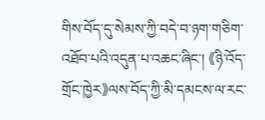གིས་བོད་དུ་སེམས་ཀྱི་བདེ་བ་ཉག་གཅིག་འཐོབ་པའི་འདུན་པ་འཆང་ཞིང་། 《ཉི་འོད་གྲོང་ཁྱེར》ལས་བོད་ཀྱི་མི་དམངས་ལ་རང་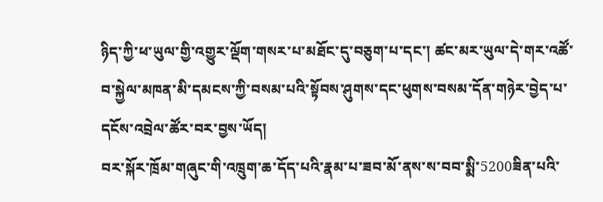ཉིད་ཀྱི་ཕ་ཡུལ་གྱི་འགྱུར་ལྡོག་གསར་པ་མཐོང་དུ་བཅུག་པ་དང་། ཚང་མར་ཡུལ་དེ་གར་འཚོ་བ་སྐྱེལ་མཁན་མི་དམངས་ཀྱི་བསམ་པའི་སྟོབས་ཤུགས་དང་ཕུགས་བསམ་དོན་གཉེར་བྱེད་པ་དངོས་འབྲེལ་ཚོར་བར་བྱས་ཡོད།
བར་སྐོར་ཁྲོམ་གཞུང་གི་འཁྲུག་ཆ་དོད་པའི་རྣམ་པ་ཟབ་མོ་ནས་ས་བབ་སྨི་5200ཟིན་པའི་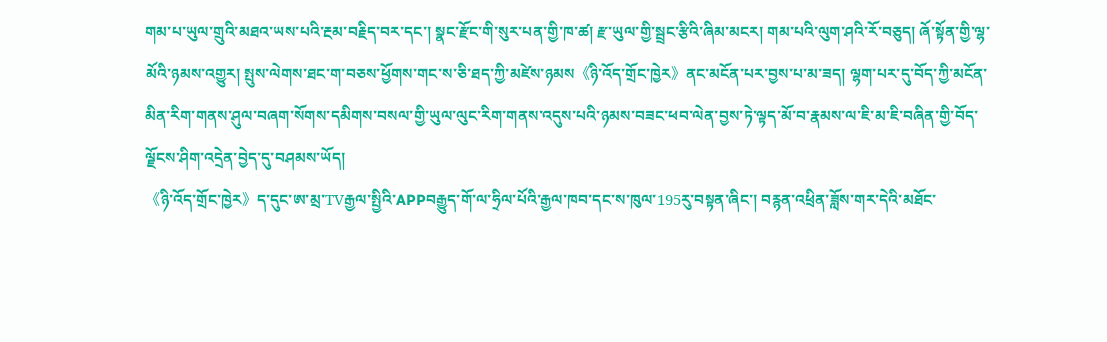གམ་པ་ཡུལ་གྲུའི་མཐའ་ཡས་པའི་རྔམ་བརྗིད་བར་དང་། སྣང་རྫོང་གི་སུར་པན་གྱི་ཁ་ཚ། རྫ་ཡུལ་གྱི་སྦྲང་རྩིའི་ཞིམ་མངར། གམ་པའི་ལུག་ཤའི་རོ་བཅུད། ཞོ་སྟོན་གྱི་ལྷ་མོའི་ཉམས་འགྱུར། སྤུས་ལེགས་ཐང་ག་བཅས་ཕྱོགས་གང་ས་ཅི་ཐད་ཀྱི་མཛེས་ཉམས《ཉི་འོད་གྲོང་ཁྱེར》ནང་མངོན་པར་བྱས་པ་མ་ཟད། ལྷག་པར་དུ་བོད་ཀྱི་མངོན་མིན་རིག་གནས་ཤུལ་བཞག་སོགས་དམིགས་བསལ་གྱི་ཡུལ་ལུང་རིག་གནས་འདུས་པའི་ཉམས་བཟང་ཕབ་ལེན་བྱས་ཏེ་ལྟད་མོ་བ་རྣམས་ལ་ཇི་མ་ཇི་བཞིན་གྱི་བོད་ལྗོངས་ཤིག་འདྲེན་བྱེད་དུ་བཤམས་ཡོད།
《ཉི་འོད་གྲོང་ཁྱེར》ད་དུང་ཨ་མྲ་TVརྒྱལ་སྤྱིའི་APPབརྒྱུད་གོ་ལ་ཧྲིལ་པོའི་རྒྱལ་ཁབ་དང་ས་ཁུལ་195རུ་བསྟན་ཞིང་། བརྙན་འཕྲིན་ཟློས་གར་དེའི་མཐོང་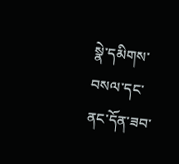སྣེ་དམིགས་བསལ་དང་ནང་དོན་ཟབ་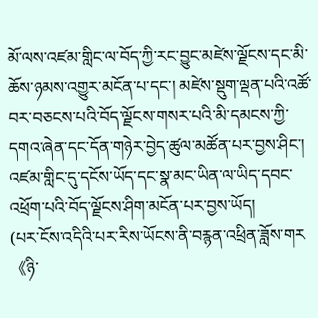མོ་ལས་འཛམ་གླིང་ལ་བོད་ཀྱི་རང་བྱུང་མཛེས་ལྗོངས་དང་མི་ཆོས་ཉམས་འགྱུར་མངོན་པ་དང་། མཛེས་སྡུག་ལྡན་པའི་འཚོ་བར་བཅངས་པའི་བོད་ལྗོངས་གསར་པའི་མི་དམངས་ཀྱི་དགའ་ཞེན་དང་དོན་གཉེར་བྱེད་ཚུལ་མཚོན་པར་བྱས་ཤིང་། འཛམ་གླིང་དུ་དངོས་ཡོད་དང་སྣ་མང་ཡིན་ལ་ཡིད་དབང་འཕྲོག་པའི་བོད་ལྗོངས་ཤིག་མངོན་པར་བྱས་ཡོད།
(པར་ངོས་འདིའི་པར་རིས་ཡོངས་ནི་བརྙན་འཕྲིན་ཟློས་གར《ཉི་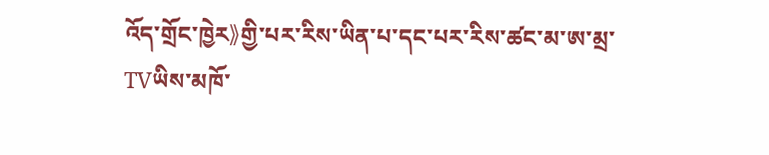འོད་གྲོང་ཁྱེར》གྱི་པར་རིས་ཡིན་པ་དང་པར་རིས་ཚང་མ་ཨ་མྲ་TVཡིས་མཁོ་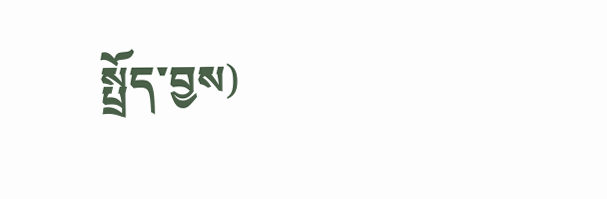སྤྲོད་བྱས)